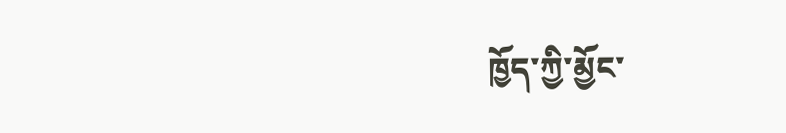ཁྱོད་ཀྱི་མྱོང་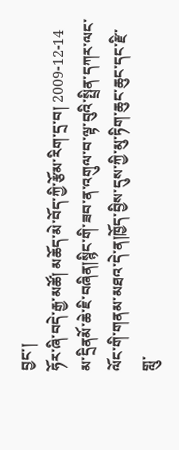བྱང་།
ཧོར་ཞི་བདེ་རྒྱ་མཚོ། མཆོད་མེ་བོད་ཀྱི་རྩོམ་རིག་དྲ་བ། 2009-12-14
མ་དྲིནམོ་ཆེ་ཇི་བཞིན།སྙིང་གི་ཟབ་ན་འགུལ་བ་ལྟ་བུའི་སྤྲིན་དཀར་ལང་ལོང་གི་གནམ་མཐའ་དེ་ན།ཁྱོད་བྱིས་དུས་ཀྱི་མུ་ཏིག་ཆུང་ཆུང་དང་རྫི་གླུ་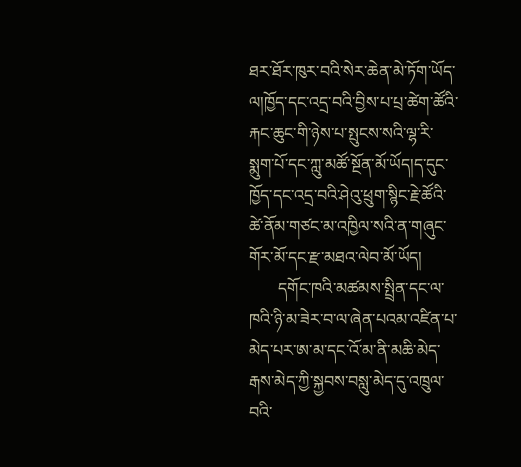ཐར་ཐོར་ཁུར་བའི་སེར་ཆེན་མེ་ཏོག་ཡོད་ལ།ཁྱོད་དང་འདྲ་བའི་བྱིས་པ་པྲ་ཚེག་ཚོའི་རྐང་ཆུང་གི་ཉེས་པ་སྤུངས་སའི་ལྷ་རི་སྨུག་པོ་དང་ཀླུ་མཚོ་སྔོན་མོ་ཡོད།ད་དུང་ཁྱོད་དང་འདྲ་བའི་ཤེའུ་ཕྲུག་སྙིང་རྗེ་ཚོའི་ཚེ་ནོམ་གཙང་མ་འཁྱིལ་སའི་ན་གཞུང་གོར་མོ་དང་རྫ་མཐའ་ལེབ་མོ་ཡོད།
       དགོང་ཁའི་མཚམས་སྤྲིན་དང་ལ་ཁའི་ཉི་མ་ཟེར་བ་ལ་ཞེན་པའམ་འཛིན་པ་མེད་པར་ཨ་མ་དང་འོ་མ་ནི་མཆི་མེད་རྒས་མེད་ཀྱི་སྐྱབས་བསླུ་མེད་དུ་འཁྲུལ་བའི་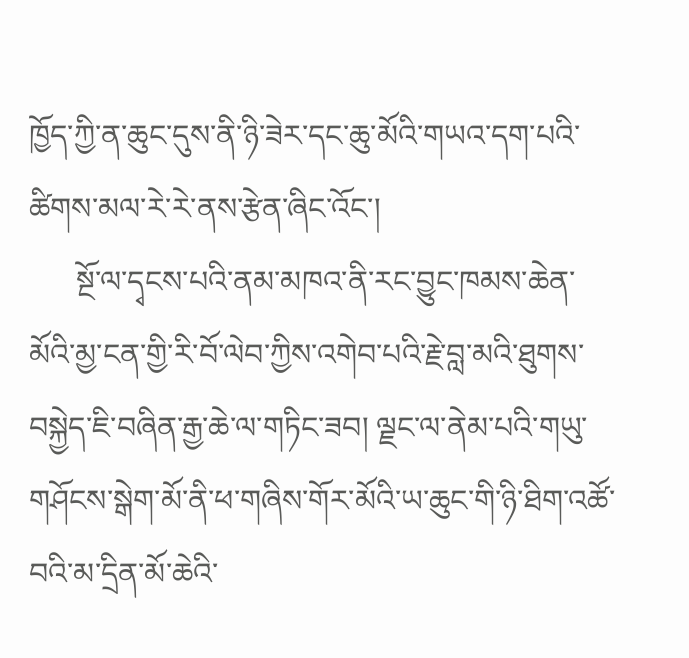ཁྱོད་ཀྱི་ན་ཆུང་དུས་ནི་ཉི་ཟེར་དང་ཆུ་མོའི་གཡའ་དག་པའི་ཚིགས་མལ་རེ་རེ་ནས་རྩེན་ཞིང་འོང་།
      སྔོ་ལ་དྭངས་པའི་ནམ་མཁའ་ནི་རང་བྱུང་ཁམས་ཆེན་མོའི་མྱ་ངན་གྱི་རི་བོ་ལེབ་ཀྱིས་འགེབ་པའི་རྗེ་བླ་མའི་ཐུགས་བསྐྱེད་ཇི་བཞིན་རྒྱ་ཆེ་ལ་གཏིང་ཟབ། ལྗང་ལ་ནེམ་པའི་གཡུ་གཤོངས་སྒེག་མོ་ནི་ཕ་གཞིས་གོར་མོའི་ཡ་ཆུང་གི་ཉི་ཐིག་འཚོ་བའི་མ་དྲིན་མོ་ཆེའི་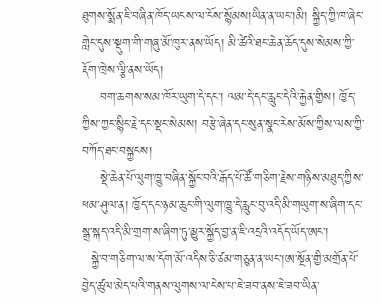ཐུགས་སྨོན་ཇི་བཞིན་ཁོད་ཡངས་ལ་ངོས་སྙོམས།ཡིན་ན་ཡང་།མི། སྐྱིད་ཀྱི་ཁ་ཞེང་གླེང་དུས་སྡུག་གི་གཞུ་མོ་ཁུར་ནས་ཡོད། མི་ཚེའི་ཐང་ཆེན་ཆོད་དུས་སེམས་ཀྱི་རྡོག་ཁྲེས་ལྕི་ནས་ཡོད།
    བག་ཆགས་སམ་ཁོར་ཡུག་དེ་དང་། ལམ་དེ་དང་རླུང་དེའི་རྐྱེན་གྱིས། ཁྱོད་ཀྱིས་ཀྱང་སྙིང་རྗེ་དང་སྡང་སེམས། བརྩེ་ཞེན་དང་སུན་སྣང་རེས་མོས་ཀྱིས་ལས་ཀྱི་བཀོད་ཐང་བསྐྱངས།
    སྡེ་ཆེན་པོ་ལུག་ཁྱུ་བཞིན་སྐྱོང་བའི་རྒོད་པོ་ཚོ་གཅིག་རྗེས་གཉིས་མཐུད་ཀྱིས་ཕམ་ཤུལ་ན། ཁྱོད་དང་ཉམ་ཆུང་གི་ལུག་ཁྱུ་དེ་རླུང་བུ་འདི་མི་གཡུག་ས་ཞིག་དང་སྒྲ་སྐད་འདི་མི་གྲག་ས་ཞིག་ཏུ་མྱུར་སྐྱོད་བྱ་ན་ཇི་འདྲའི་འདོད་ཡོད་ཨང་།
  སྐྱེ་བ་གཅིག་ལ་ས་དོག་མོ་འདིས་ཅི་ཙམ་གཅུན་ན་ཡང་།ཨ་སྔོན་གྱི་མགྲོན་པོ་བྱེད་ཚུལ་མེད་པའི་གནས་ལུགས་ལ་ངེས་པ་ཇེ་ཟབ་ནས་ཇེ་ཟབ་ཡིན་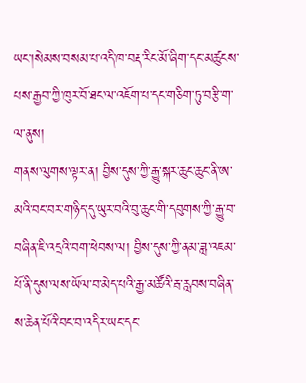ཡང་།སེམས་བསམ་པ་འདི་ཁ་བརྡ་རིང་མོ་ཞིག་དང་མཚུངས་པས་རྒྱབ་ཀྱི་ཁུར་བོ་ཐང་ལ་འཇོག་པ་དང་གཅིག་ཏུ་བརྩི་ག་ལ་ནུས།
གནས་ལུགས་ལྟར་ན། བྱིས་དུས་ཀྱི་རྒྱུ་སྐར་ཆུང་ཆུང་ནི་ཨ་མའི་བང་བར་གཉིད་དུ་ཡུར་བའི་བུ་ཆུང་གི་དབུགས་ཀྱི་རྒྱུ་བ་བཞིན་ཇི་འདྲའི་བག་ཕེབས་ལ། བྱིས་དུས་ཀྱི་ནམ་ཟླ་འཇམ་པོ་ནི་དུས་ལས་ཡོལ་བ་མེད་པའི་རྒྱ་མཚོའི་རྦ་རླབས་བཞིན་ས་ཆེན་པོའི་བང་བ་འདིར་ཡང་དང་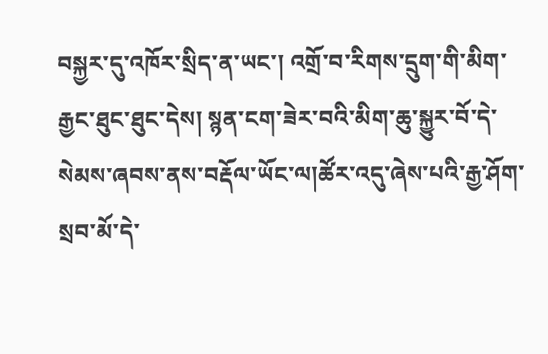བསྐྱར་དུ་འཁོར་སྲིད་ན་ཡང་། འགྲོ་བ་རིགས་དྲུག་གི་མིག་རྒྱང་ཐུང་ཐུང་དེས། སྙན་ངག་ཟེར་བའི་མིག་ཆུ་སྐྱུར་བོ་དེ་སེམས་ཞབས་ནས་བརྡོལ་ཡོང་ལ།ཚོར་འདུ་ཞེས་པའི་རྒྱ་ཤོག་སྲབ་མོ་དེ་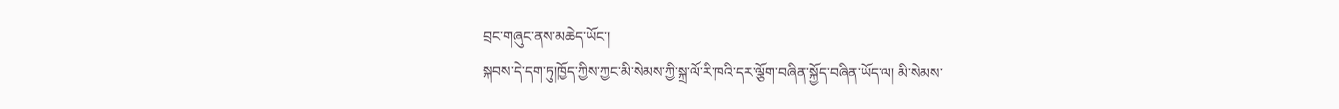བྲང་གཞུང་ནས་མཆེད་ཡོང་།
སྐབས་དེ་དག་ཏུ།ཁྱོད་ཀྱིས་ཀྱང་མི་སེམས་ཀྱི་སྐྲ་ལོ་རི་ཁའི་དར་ལྕོག་བཞིན་སྐྱོད་བཞིན་ཡོད་ལ། མི་སེམས་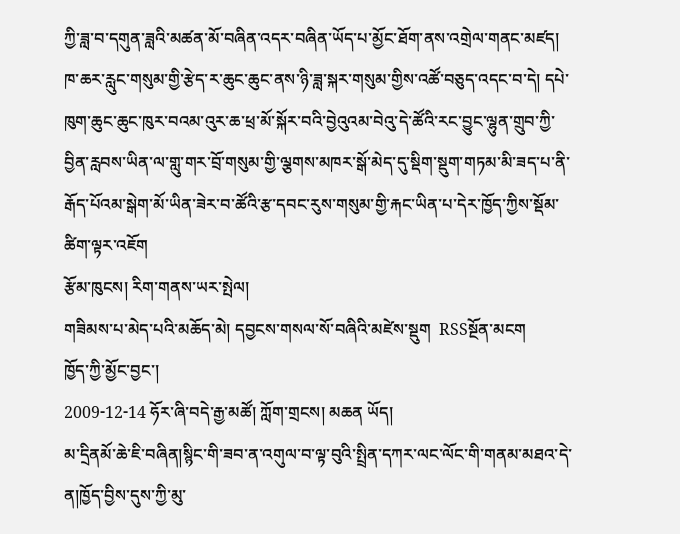ཀྱི་ཟླ་བ་དགུན་ཟླའི་མཚན་མོ་བཞིན་འདར་བཞིན་ཡོད་པ་མྱོང་ཐོག་ནས་འགྲེལ་གནང་མཛད།
ཁ་ཆར་རླུང་གསུམ་གྱི་རྩེད་ར་ཆུང་ཆུང་ནས་ཉི་ཟླ་སྐར་གསུམ་གྱིས་འཚོ་བཅུད་འདང་བ་དེ། དཔེ་ཁུག་ཆུང་ཆུང་ཁུར་བའམ་འུར་ཆ་ཕྲ་མོ་སྐོར་བའི་བྱེའུའམ་བེའུ་དེ་ཚོའི་རང་བྱུང་ལྷུན་གྲུབ་ཀྱི་བྱིན་རླབས་ཡིན་ལ་གླུ་གར་བྲོ་གསུམ་གྱི་ལྕགས་མཁར་སྒོ་མེད་དུ་སྡིག་སྡུག་གཏམ་མི་ཟད་པ་ནི་རྒོད་པོའམ་སྒེག་མོ་ཡིན་ཟེར་བ་ཚོའི་རྩ་དབང་རུས་གསུམ་གྱི་རྐང་ཡིན་པ་དེར་ཁྱོད་ཀྱིས་སྡོམ་ཚིག་ལྟར་འཇོག
རྩོམ་ཁུངས། རིག་གནས་ཡར་སྤེལ།
གཟིམས་པ་མེད་པའི་མཆོད་མེ། དབྱངས་གསལ་སོ་བཞིའི་མཛེས་སྡུག  RSSསྔོན་མངག
ཁྱོད་ཀྱི་མྱོང་བྱང་།
2009-12-14 ཧོར་ཞི་བདེ་རྒྱ་མཚོ། ཀློག་གྲངས། མཆན ཡོད།
མ་དྲིནམོ་ཆེ་ཇི་བཞིན།སྙིང་གི་ཟབ་ན་འགུལ་བ་ལྟ་བུའི་སྤྲིན་དཀར་ལང་ལོང་གི་གནམ་མཐའ་དེ་ན།ཁྱོད་བྱིས་དུས་ཀྱི་མུ་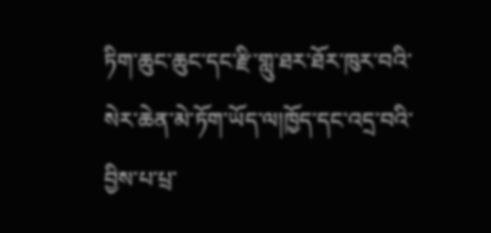ཏིག་ཆུང་ཆུང་དང་རྫི་གླུ་ཐར་ཐོར་ཁུར་བའི་སེར་ཆེན་མེ་ཏོག་ཡོད་ལ།ཁྱོད་དང་འདྲ་བའི་བྱིས་པ་པྲ་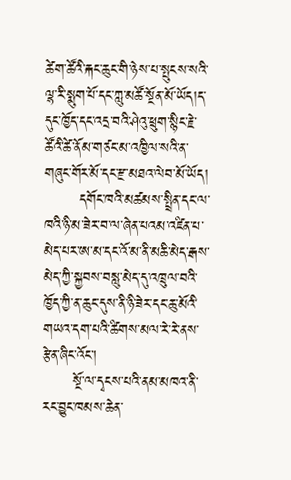ཚེག་ཚོའི་རྐང་ཆུང་གི་ཉེས་པ་སྤུངས་སའི་ལྷ་རི་སྨུག་པོ་དང་ཀླུ་མཚོ་སྔོན་མོ་ཡོད།ད་དུང་ཁྱོད་དང་འདྲ་བའི་ཤེའུ་ཕྲུག་སྙིང་རྗེ་ཚོའི་ཚེ་ནོམ་གཙང་མ་འཁྱིལ་སའི་ན་གཞུང་གོར་མོ་དང་རྫ་མཐའ་ལེབ་མོ་ཡོད།
       དགོང་ཁའི་མཚམས་སྤྲིན་དང་ལ་ཁའི་ཉི་མ་ཟེར་བ་ལ་ཞེན་པའམ་འཛིན་པ་མེད་པར་ཨ་མ་དང་འོ་མ་ནི་མཆི་མེད་རྒས་མེད་ཀྱི་སྐྱབས་བསླུ་མེད་དུ་འཁྲུལ་བའི་ཁྱོད་ཀྱི་ན་ཆུང་དུས་ནི་ཉི་ཟེར་དང་ཆུ་མོའི་གཡའ་དག་པའི་ཚིགས་མལ་རེ་རེ་ནས་རྩེན་ཞིང་འོང་།
      སྔོ་ལ་དྭངས་པའི་ནམ་མཁའ་ནི་རང་བྱུང་ཁམས་ཆེན་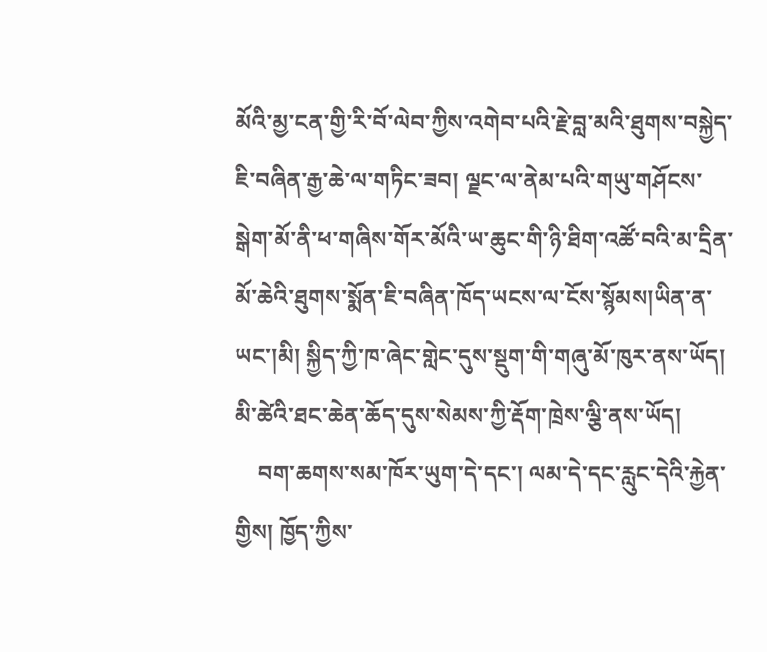མོའི་མྱ་ངན་གྱི་རི་བོ་ལེབ་ཀྱིས་འགེབ་པའི་རྗེ་བླ་མའི་ཐུགས་བསྐྱེད་ཇི་བཞིན་རྒྱ་ཆེ་ལ་གཏིང་ཟབ། ལྗང་ལ་ནེམ་པའི་གཡུ་གཤོངས་སྒེག་མོ་ནི་ཕ་གཞིས་གོར་མོའི་ཡ་ཆུང་གི་ཉི་ཐིག་འཚོ་བའི་མ་དྲིན་མོ་ཆེའི་ཐུགས་སྨོན་ཇི་བཞིན་ཁོད་ཡངས་ལ་ངོས་སྙོམས།ཡིན་ན་ཡང་།མི། སྐྱིད་ཀྱི་ཁ་ཞེང་གླེང་དུས་སྡུག་གི་གཞུ་མོ་ཁུར་ནས་ཡོད། མི་ཚེའི་ཐང་ཆེན་ཆོད་དུས་སེམས་ཀྱི་རྡོག་ཁྲེས་ལྕི་ནས་ཡོད།
    བག་ཆགས་སམ་ཁོར་ཡུག་དེ་དང་། ལམ་དེ་དང་རླུང་དེའི་རྐྱེན་གྱིས། ཁྱོད་ཀྱིས་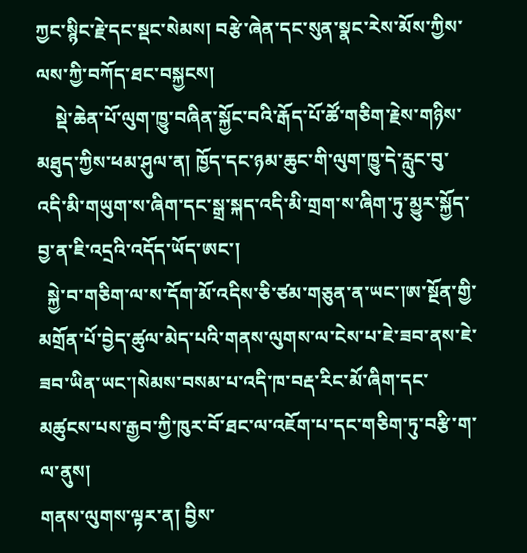ཀྱང་སྙིང་རྗེ་དང་སྡང་སེམས། བརྩེ་ཞེན་དང་སུན་སྣང་རེས་མོས་ཀྱིས་ལས་ཀྱི་བཀོད་ཐང་བསྐྱངས།
    སྡེ་ཆེན་པོ་ལུག་ཁྱུ་བཞིན་སྐྱོང་བའི་རྒོད་པོ་ཚོ་གཅིག་རྗེས་གཉིས་མཐུད་ཀྱིས་ཕམ་ཤུལ་ན། ཁྱོད་དང་ཉམ་ཆུང་གི་ལུག་ཁྱུ་དེ་རླུང་བུ་འདི་མི་གཡུག་ས་ཞིག་དང་སྒྲ་སྐད་འདི་མི་གྲག་ས་ཞིག་ཏུ་མྱུར་སྐྱོད་བྱ་ན་ཇི་འདྲའི་འདོད་ཡོད་ཨང་།
  སྐྱེ་བ་གཅིག་ལ་ས་དོག་མོ་འདིས་ཅི་ཙམ་གཅུན་ན་ཡང་།ཨ་སྔོན་གྱི་མགྲོན་པོ་བྱེད་ཚུལ་མེད་པའི་གནས་ལུགས་ལ་ངེས་པ་ཇེ་ཟབ་ནས་ཇེ་ཟབ་ཡིན་ཡང་།སེམས་བསམ་པ་འདི་ཁ་བརྡ་རིང་མོ་ཞིག་དང་མཚུངས་པས་རྒྱབ་ཀྱི་ཁུར་བོ་ཐང་ལ་འཇོག་པ་དང་གཅིག་ཏུ་བརྩི་ག་ལ་ནུས།
གནས་ལུགས་ལྟར་ན། བྱིས་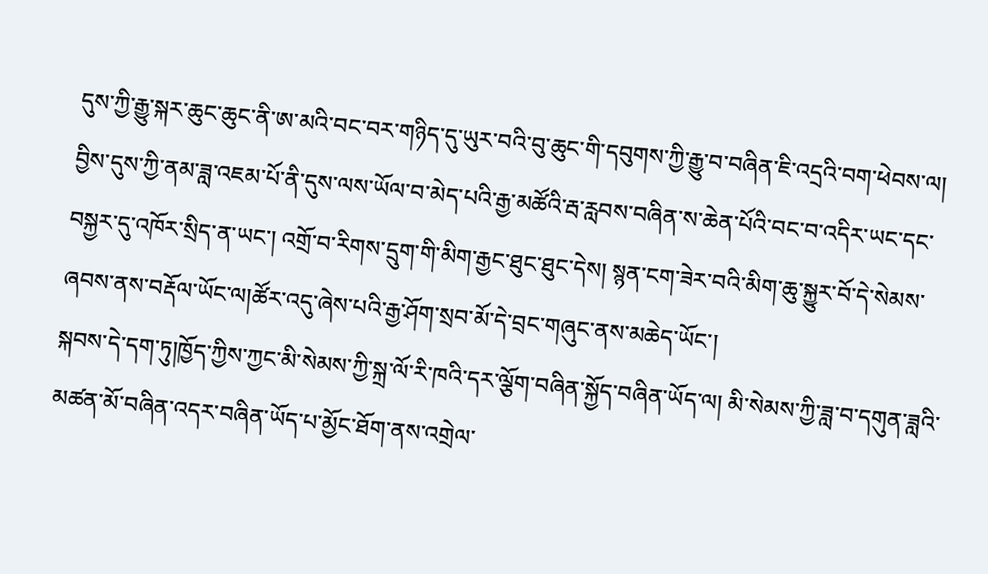དུས་ཀྱི་རྒྱུ་སྐར་ཆུང་ཆུང་ནི་ཨ་མའི་བང་བར་གཉིད་དུ་ཡུར་བའི་བུ་ཆུང་གི་དབུགས་ཀྱི་རྒྱུ་བ་བཞིན་ཇི་འདྲའི་བག་ཕེབས་ལ། བྱིས་དུས་ཀྱི་ནམ་ཟླ་འཇམ་པོ་ནི་དུས་ལས་ཡོལ་བ་མེད་པའི་རྒྱ་མཚོའི་རྦ་རླབས་བཞིན་ས་ཆེན་པོའི་བང་བ་འདིར་ཡང་དང་བསྐྱར་དུ་འཁོར་སྲིད་ན་ཡང་། འགྲོ་བ་རིགས་དྲུག་གི་མིག་རྒྱང་ཐུང་ཐུང་དེས། སྙན་ངག་ཟེར་བའི་མིག་ཆུ་སྐྱུར་བོ་དེ་སེམས་ཞབས་ནས་བརྡོལ་ཡོང་ལ།ཚོར་འདུ་ཞེས་པའི་རྒྱ་ཤོག་སྲབ་མོ་དེ་བྲང་གཞུང་ནས་མཆེད་ཡོང་།
སྐབས་དེ་དག་ཏུ།ཁྱོད་ཀྱིས་ཀྱང་མི་སེམས་ཀྱི་སྐྲ་ལོ་རི་ཁའི་དར་ལྕོག་བཞིན་སྐྱོད་བཞིན་ཡོད་ལ། མི་སེམས་ཀྱི་ཟླ་བ་དགུན་ཟླའི་མཚན་མོ་བཞིན་འདར་བཞིན་ཡོད་པ་མྱོང་ཐོག་ནས་འགྲེལ་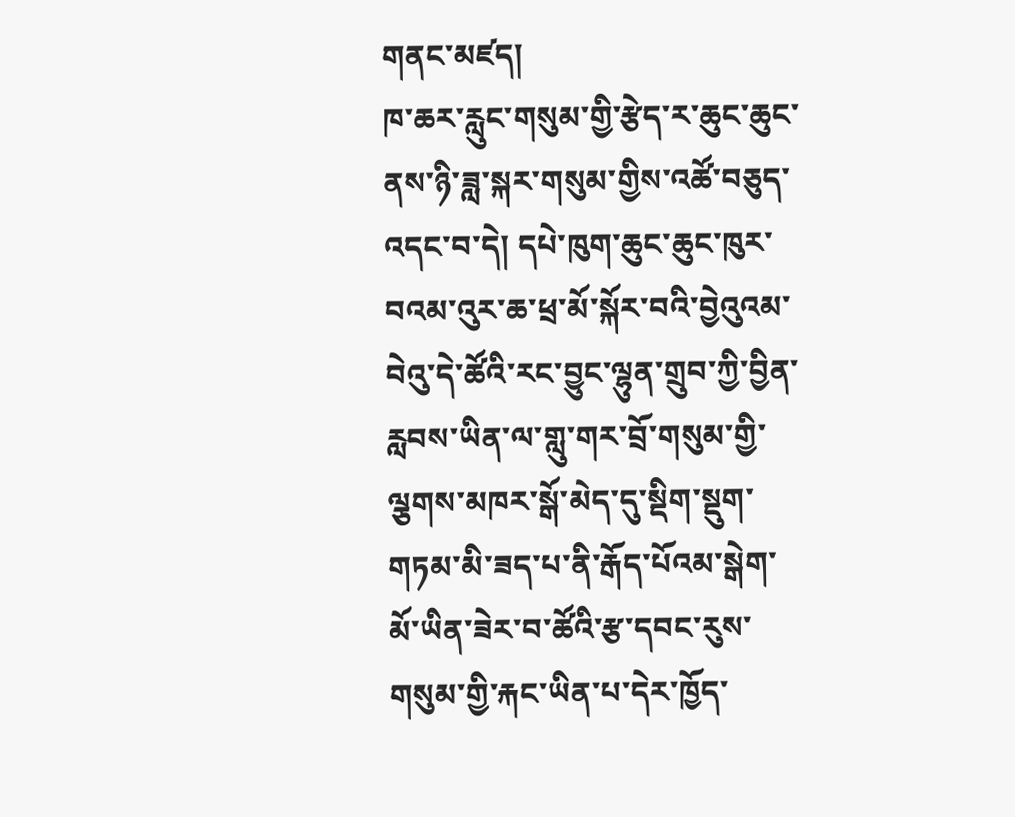གནང་མཛད།
ཁ་ཆར་རླུང་གསུམ་གྱི་རྩེད་ར་ཆུང་ཆུང་ནས་ཉི་ཟླ་སྐར་གསུམ་གྱིས་འཚོ་བཅུད་འདང་བ་དེ། དཔེ་ཁུག་ཆུང་ཆུང་ཁུར་བའམ་འུར་ཆ་ཕྲ་མོ་སྐོར་བའི་བྱེའུའམ་བེའུ་དེ་ཚོའི་རང་བྱུང་ལྷུན་གྲུབ་ཀྱི་བྱིན་རླབས་ཡིན་ལ་གླུ་གར་བྲོ་གསུམ་གྱི་ལྕགས་མཁར་སྒོ་མེད་དུ་སྡིག་སྡུག་གཏམ་མི་ཟད་པ་ནི་རྒོད་པོའམ་སྒེག་མོ་ཡིན་ཟེར་བ་ཚོའི་རྩ་དབང་རུས་གསུམ་གྱི་རྐང་ཡིན་པ་དེར་ཁྱོད་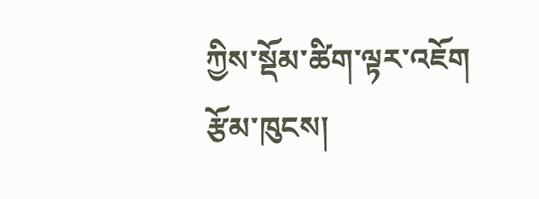ཀྱིས་སྡོམ་ཚིག་ལྟར་འཇོག
རྩོམ་ཁུངས།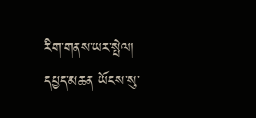རིག་གནས་ཡར་སྤེལ།
དཔྱད་མཆན ཡོངས་སུ་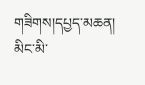གཟིགས།དཔྱད་མཆན།
མིང་མི་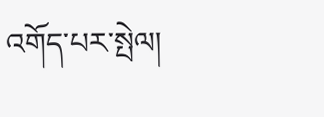འགོད་པར་སྤེལ།